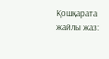Қошқарата жайлы жаз: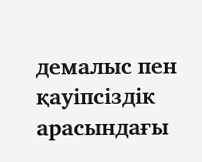демалыс пен қауіпсіздік арасындағы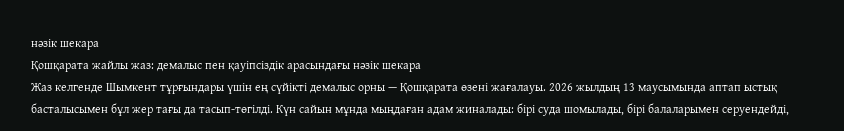нәзік шекара
Қошқарата жайлы жаз: демалыс пен қауіпсіздік арасындағы нәзік шекара
Жаз келгенде Шымкент тұрғындары үшін ең сүйікті демалыс орны — Қошқарата өзені жағалауы. 2026 жылдың 13 маусымында аптап ыстық басталысымен бұл жер тағы да тасып-төгілді. Күн сайын мұнда мыңдаған адам жиналады: бірі суда шомылады, бірі балаларымен серуендейді,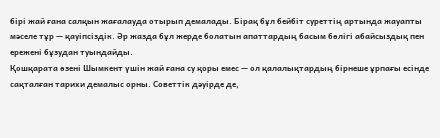бірі жай ғана салқын жағалауда отырып демалады. Бірақ бұл бейбіт суреттің артында жауапты мәселе тұр — қауіпсіздік. Әр жазда бұл жерде болатын апаттардың басым бөлігі абайсыздық пен ережені бұзудан туындайды.
Қошқарата өзені Шымкент үшін жай ғана су қоры емес — ол қалалықтардың бірнеше ұрпағы есінде сақталған тарихи демалыс орны. Советтік дәуірде де,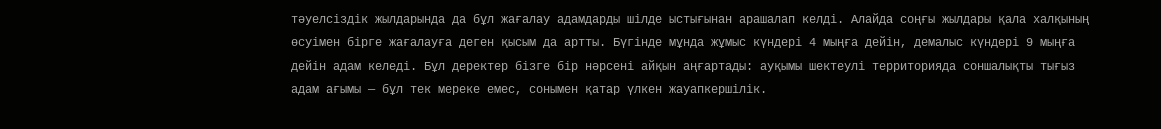тәуелсіздік жылдарында да бұл жағалау адамдарды шілде ыстығынан арашалап келді. Алайда соңғы жылдары қала халқының өсуімен бірге жағалауға деген қысым да артты. Бүгінде мұнда жұмыс күндері 4 мыңға дейін, демалыс күндері 9 мыңға дейін адам келеді. Бұл деректер бізге бір нәрсені айқын аңғартады: ауқымы шектеулі территорияда соншалықты тығыз адам ағымы — бұл тек мереке емес, сонымен қатар үлкен жауапкершілік.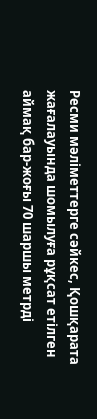Ресми мәліметтерге сәйкес, Қошқарата жағалауында шомылуға рұқсат етілген аймақ бар-жоғы 70 шаршы метрді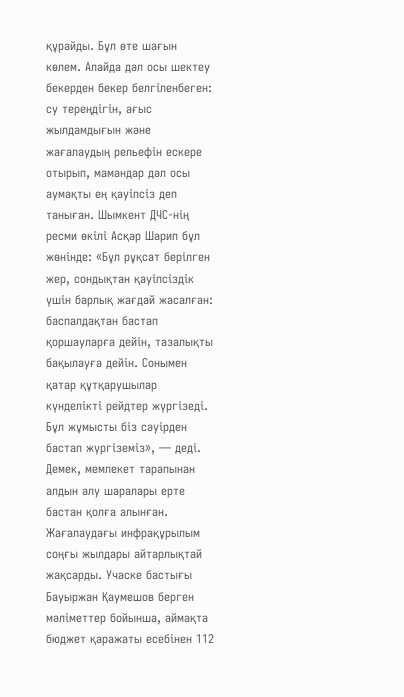құрайды. Бұл өте шағын көлем. Алайда дәл осы шектеу бекерден бекер белгіленбеген: су тереңдігін, ағыс жылдамдығын және жағалаудың рельефін ескере отырып, мамандар дәл осы аумақты ең қауіпсіз деп таныған. Шымкент ДЧС-нің ресми өкілі Асқар Шарип бұл жөнінде: «Бұл рұқсат берілген жер, сондықтан қауіпсіздік үшін барлық жағдай жасалған: баспалдақтан бастап қоршауларға дейін, тазалықты бақылауға дейін. Сонымен қатар құтқарушылар күнделікті рейдтер жүргізеді. Бұл жұмысты біз сәуірден бастап жүргіземіз», — деді. Демек, мемлекет тарапынан алдын алу шаралары ерте бастан қолға алынған.
Жағалаудағы инфрақұрылым соңғы жылдары айтарлықтай жақсарды. Учаске бастығы Бауыржан Қаумешов берген мәліметтер бойынша, аймақта бюджет қаражаты есебінен 112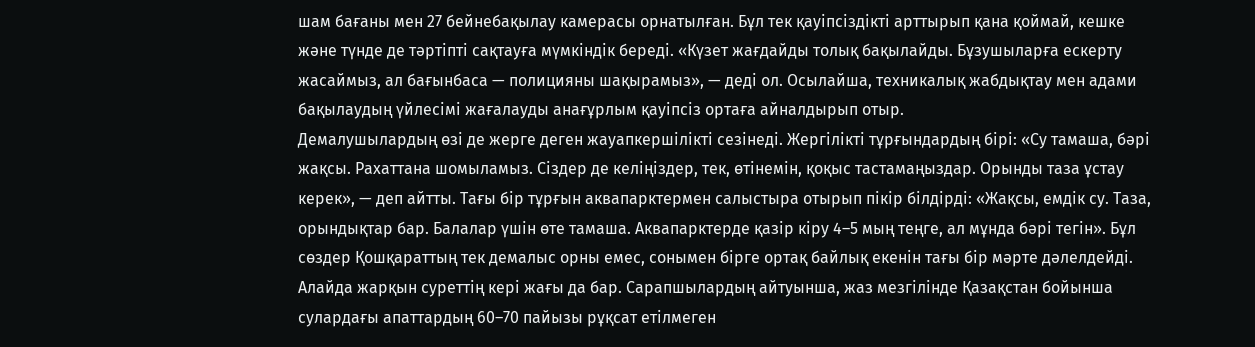шам бағаны мен 27 бейнебақылау камерасы орнатылған. Бұл тек қауіпсіздікті арттырып қана қоймай, кешке және түнде де тәртіпті сақтауға мүмкіндік береді. «Күзет жағдайды толық бақылайды. Бұзушыларға ескерту жасаймыз, ал бағынбаса — полицияны шақырамыз», — деді ол. Осылайша, техникалық жабдықтау мен адами бақылаудың үйлесімі жағалауды анағұрлым қауіпсіз ортаға айналдырып отыр.
Демалушылардың өзі де жерге деген жауапкершілікті сезінеді. Жергілікті тұрғындардың бірі: «Су тамаша, бәрі жақсы. Рахаттана шомыламыз. Сіздер де келіңіздер, тек, өтінемін, қоқыс тастамаңыздар. Орынды таза ұстау керек», — деп айтты. Тағы бір тұрғын аквапарктермен салыстыра отырып пікір білдірді: «Жақсы, емдік су. Таза, орындықтар бар. Балалар үшін өте тамаша. Аквапарктерде қазір кіру 4–5 мың теңге, ал мұнда бәрі тегін». Бұл сөздер Қошқараттың тек демалыс орны емес, сонымен бірге ортақ байлық екенін тағы бір мәрте дәлелдейді.
Алайда жарқын суреттің кері жағы да бар. Сарапшылардың айтуынша, жаз мезгілінде Қазақстан бойынша сулардағы апаттардың 60–70 пайызы рұқсат етілмеген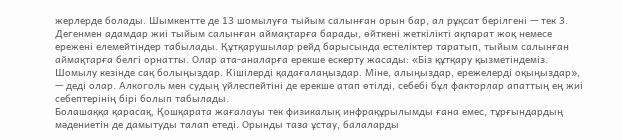жерлерде болады. Шымкентте де 13 шомылуға тыйым салынған орын бар, ал рұқсат берілгені — тек 3. Дегенмен адамдар жиі тыйым салынған аймақтарға барады, өйткені жеткілікті ақпарат жоқ немесе ережені елемейтіндер табылады. Құтқарушылар рейд барысында естеліктер таратып, тыйым салынған аймақтарға белгі орнатты. Олар ата-аналарға ерекше ескерту жасады: «Біз құтқару қызметіндеміз. Шомылу кезінде сақ болыңыздар. Кішілерді қадағалаңыздар. Міне, алыңыздар, ережелерді оқыңыздар», — деді олар. Алкоголь мен судың үйлеспейтіні де ерекше атап өтілді, себебі бұл факторлар апаттың ең жиі себептерінің бірі болып табылады.
Болашаққа қарасақ, Қошқарата жағалауы тек физикалық инфрақұрылымды ғана емес, тұрғындардың мәдениетін де дамытуды талап етеді. Орынды таза ұстау, балаларды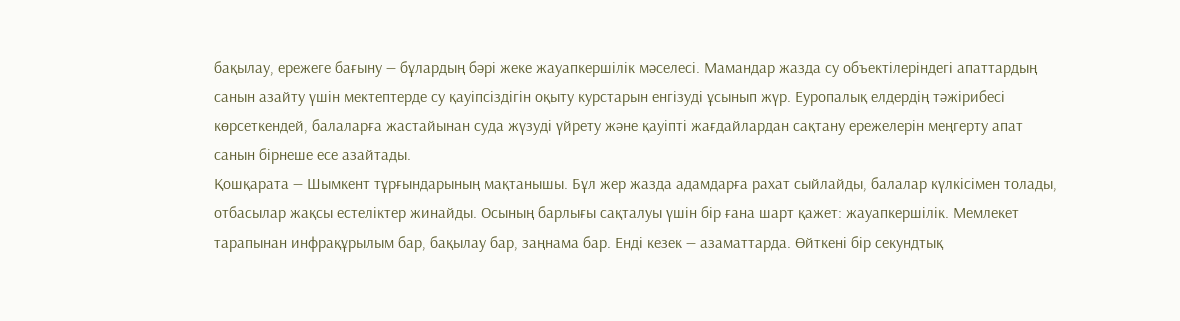бақылау, ережеге бағыну — бұлардың бәрі жеке жауапкершілік мәселесі. Мамандар жазда су объектілеріндегі апаттардың санын азайту үшін мектептерде су қауіпсіздігін оқыту курстарын енгізуді ұсынып жүр. Еуропалық елдердің тәжірибесі көрсеткендей, балаларға жастайынан суда жүзуді үйрету және қауіпті жағдайлардан сақтану ережелерін меңгерту апат санын бірнеше есе азайтады.
Қошқарата — Шымкент тұрғындарының мақтанышы. Бұл жер жазда адамдарға рахат сыйлайды, балалар күлкісімен толады, отбасылар жақсы естеліктер жинайды. Осының барлығы сақталуы үшін бір ғана шарт қажет: жауапкершілік. Мемлекет тарапынан инфрақұрылым бар, бақылау бар, заңнама бар. Енді кезек — азаматтарда. Өйткені бір секундтық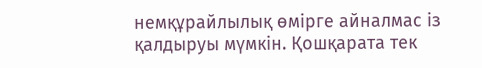немқұрайлылық өмірге айналмас із қалдыруы мүмкін. Қошқарата тек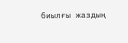биылғы жаздың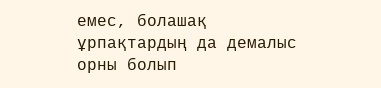емес, болашақ ұрпақтардың да демалыс орны болып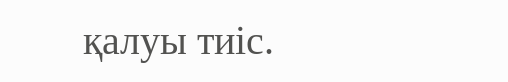қалуы тиіс.